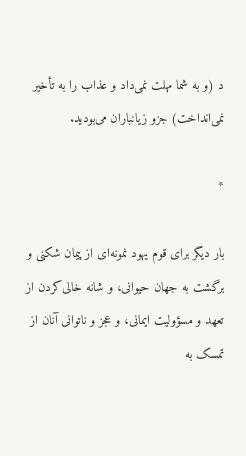د (و به شما مهلت نمی‌داد و عذاب را به تأخیر نمی‌انداخت‌) جزو زیانباران می‌بودید.

*

بار دیگر برای قوم یهود نمونه‌ای از پیمان شکنی و برگشت به جهان حیوانی‌، و شانه خالی‌کردن از تعهد و مسؤولیت ایمانی‌، و عجز و ناتوانی آنان از تمسک به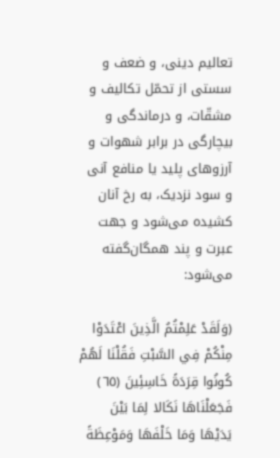تعالیم دینی‌، و ضعف و سستی از تحمّل تکالیف و مشقّات‌، و درماندگی و بیچارگی در برابر شهوات و آرزوهای پلید یا منافع آنی و سود نزدیک‌، به رخ آنان کشیده می‌شود و جهت عبرت و پند همگان‌گفته می‌شود:

(وَلَقَدْ عَلِمْتُمُ الَّذِينَ اعْتَدَوْا مِنْكُمْ فِي السَّبْتِ فَقُلْنَا لَهُمْ كُونُوا قِرَدَةً خَاسِئِينَ (٦٥) فَجَعَلْنَاهَا نَكَالا لِمَا بَيْنَ يَدَيْهَا وَمَا خَلْفَهَا وَمَوْعِظَةً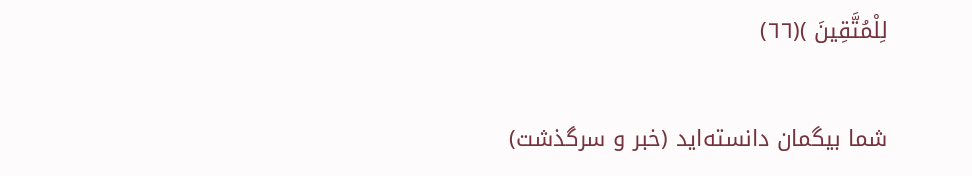لِلْمُتَّقِينَ )(٦٦)

شما بیگمان دانسته‌اید (خبر و سرگذشت‌)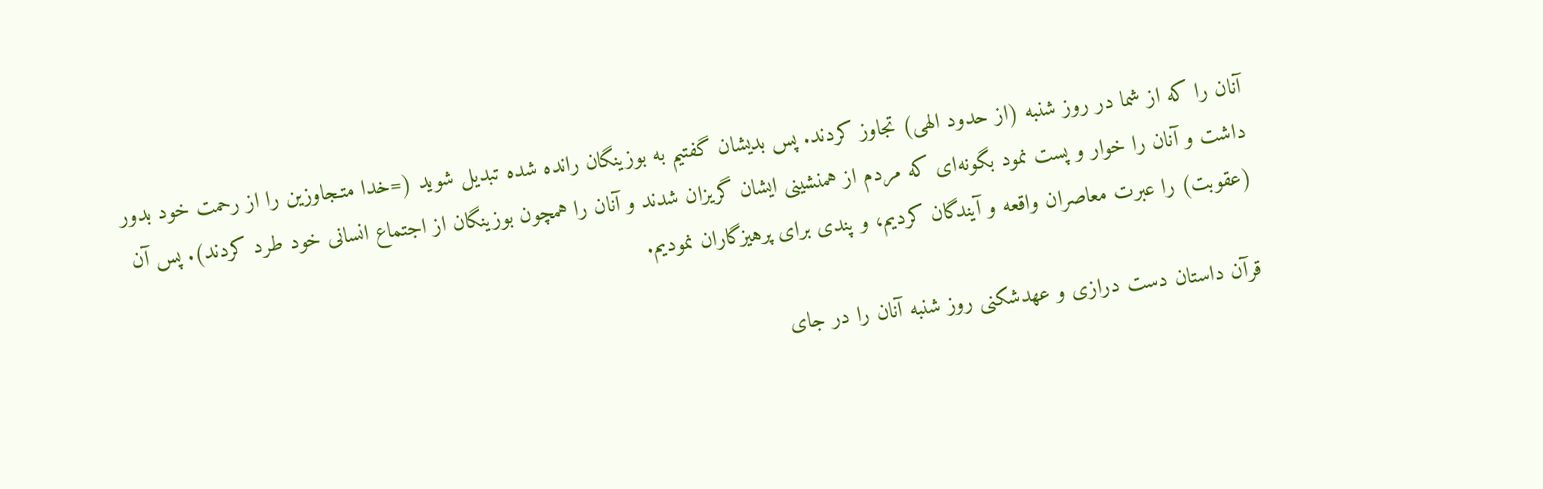آنان را که از شما در روز شنبه (از حدود الهی‌) تجاوز کردند. پس بدیشان گفتیم به بوزینگان رانده شده تبدیل شوید (=خدا متـجاوزین را از رحمت خود بدور داشت و آنان را خوار و پست نمود بگونه‌ای که مردم از همنشینی ایشان گریزان شدند و آنان را همچون بوزینگان از اجتماع انسانی خود طرد کردند). پس آن (عقوبت‌) را عبرت معاصران واقعه و آیندگان کردیم‌، و پندی برای پرهیزگاران نمودیم‌.

قرآن داستان دست درازی و عهدشکنی روز شنبه آنان را در جای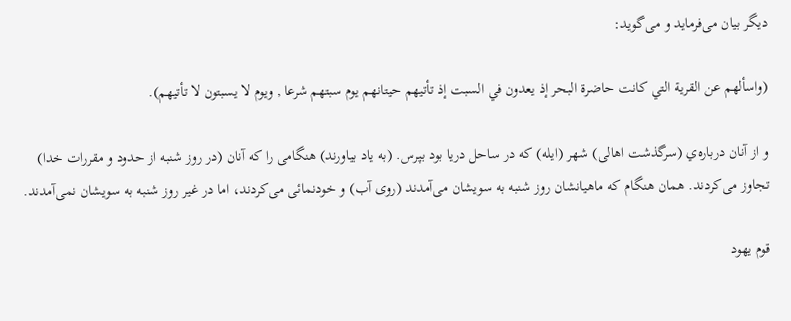دیگر بیان می‌فرماید و می‌گوید:

(واسألهم عن القرية التي كانت حاضرة البحر إذ يعدون في السبت إذ تأتيهم حيتانهم يوم سبتهم شرعا , ويوم لا يسبتون لا تأتيهم).

و از آنان درباره‌ي (سرگذشت اهالی‌) شهر (ایله‌) که در ساحل دریا بود بپرس‌. (به یاد بیاورند) هنگامی را که آنان (در روز شنبه از حدود و مقررات خدا) تجاوز می‌کردند. همان هنگام که ماهیانشان روز شنبه به سویشان می‌آمدند (روی آب‌) و خودنمائی می‌کردند، اما در غیر روز شنبه به سویشان نمی‌آمدند.

قوم یهود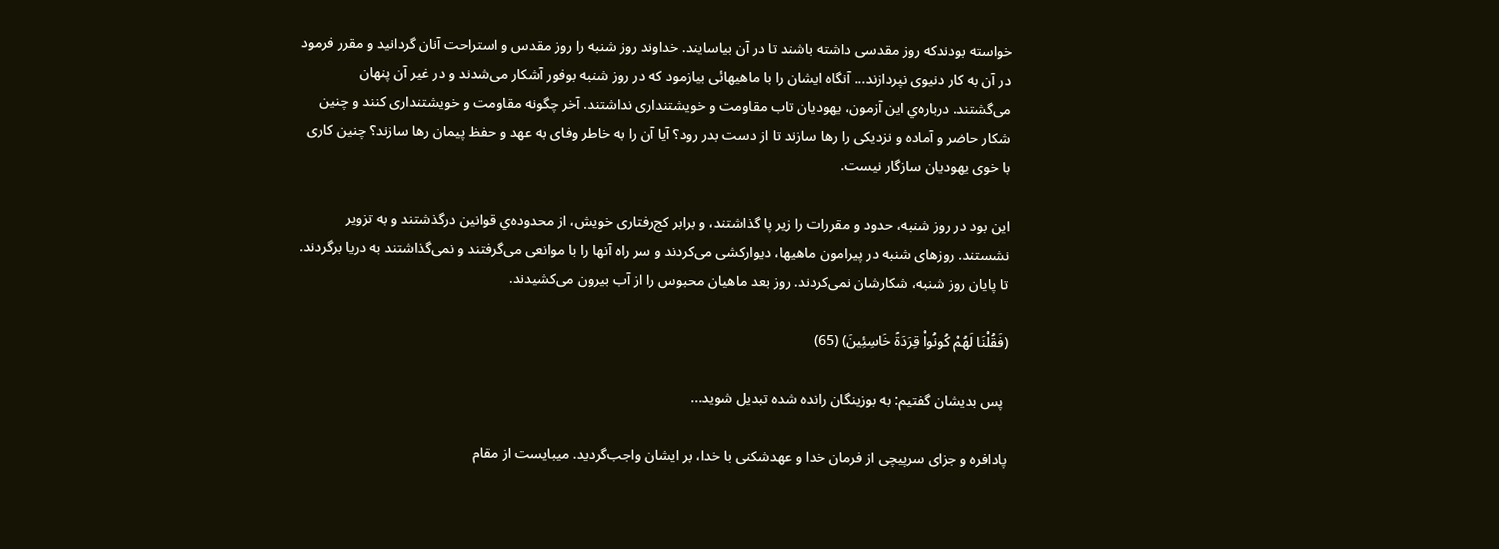خواسته بودندکه روز مقدسی داشته باشند تا در آن بیاسایند. خداوند روز شنبه را روز مقدس و استراحت آنان گردانید و مقرر فرمود در آن به کار دنیوی نپردازند... آنگاه ایشان را با ماهیهائی بیازمود که در روز شنبه بوفور آشکار می‌شدند و در غیر آن پنهان می‌گشتند. درباره‌ي این آزمون‌، یهودیان تاب مقاومت و خویشتنداری نداشتند. آخر چگونه مقاومت و خویشتنداری‌ کنند و چنین شکار حاضر و آماده و نزدیکی را رها سازند تا از دست بدر رود؟ آیا آن را به خاطر وفای به عهد و حفظ پیمان رها سازند؟ چنین کاری با خوی یهودیان سازگار نیست‌.

این بود در روز شنبه، حدود و مقررات را زیر پا گذاشتند، و برابر کج‌رفتاری خویش‌، از محدوده‌ي قوانین درگذشتند و به تزویر نشستند. روزهای شنبه در پیرامون ماهیها، دیوارکشی می‌کردند و سر راه آنها را با موانعی می‌گرفتند و نمی‌گذاشتند به دریا برگردند. تا پایان روز شنبه، شکارشان نمی‌کردند. روز بعد ماهیان محبوس را از آب بیرون می‌کشیدند.

(فَقُلْنَا لَهُمْ كُونُواْ قِرَدَةً خَاسِئِينَ) (65)

 پس بدیشان گفتیم‌: به بوزینگان رانده شده تبدیل شوید...

پادافره و جزای سرپیچی از فرمان خدا و عهدشکنی با خدا، بر ایشان واجب‌گردید. میبایست از مقام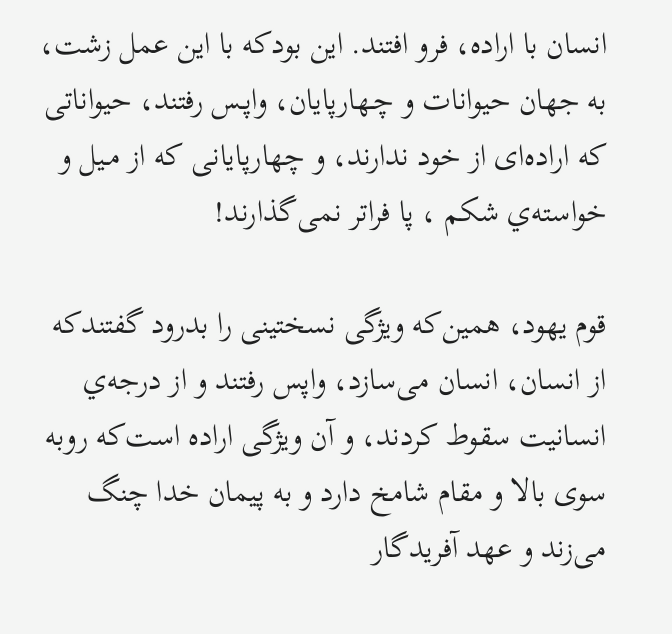انسان با اراده‌، فرو افتند. این بودکه با این عمل زشت‌، به جهان حیوانات و چـهارپایان‌، واپـس رفتند، حیواناتی که اراده‌ای از خود ندارند، و چهارپایانی که از مـیل و خواسته‌ي شکم‌ ، پا فراتر نمی‌گذارند!

قوم یهود، همین‌که ویژگی نسختینی را بدرود گفتندکه از انسان‌، انسان می‌سازد، واپس رفتند و از درجه‌ي انسانیت سقوط ‌کردند، و آن ویژگی اراده است‌که روبه سوی بالا و مقام شامخ دارد و به پیمان خدا چنگ می‌زند و عهد آفریدگار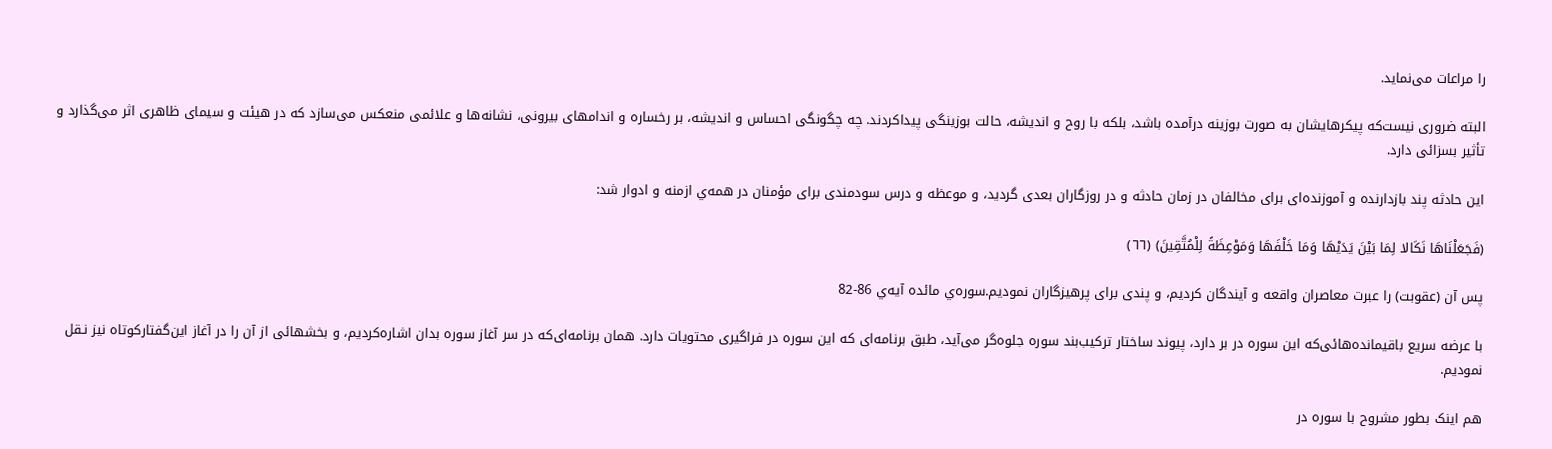را مراعات می‌نماید.

البته ضروری نیست‌که پیکرهایشان به صورت بوزینه درآمده باشد، بلکه با روح و اندیشه‌، حالت بوزینگی پیداکردند. چه چگونگی احساس و اندیشه‌، بر رخساره و اندامهای بیرونی، نشانه‌ها و علائمی منعکس می‌سازد که در هیئت و سیمای ظاهری اثر می‌گذارد و تأثیر بسزائی دارد.

این حادثه پند بازدارنده و آموزنده‌ای برای مخالفان در زمان حادثه و در روزگاران بعدی ‌گردید، و موعظه و درس سودمندی برای مؤمنان در همه‌ي ازمنه و ادوار شد:

(فَجَعَلْنَاهَا نَكَالا لِمَا بَيْنَ يَدَيْهَا وَمَا خَلْفَهَا وَمَوْعِظَةً لِلْمُتَّقِينَ) (٦٦)

پس آن (عقوبت‌) را عبرت معاصران واقعه و آیندگان کردیم‌، و پندی برای پرهیزگاران نمودیم‌.سوره‌ي مائده آيه‌ي 86-82

با عرضه سریع باقیمانده‌هائی‌که این سوره در بر دارد، پیوند ساختار ترکیب‌بند سوره جلوه‌گر می‌آید، طبق برنامه‌ای که این سوره در فراگیری محتویات دارد. همان برنامه‌ای‌که در سر آغاز سوره بدان اشاره‌کردیم‌، و بخشهائی از آن را در آغاز این‌گفتارکوتاه نیز نـقل نمودیم‌.

هم اینک بطور مشروح با سوره در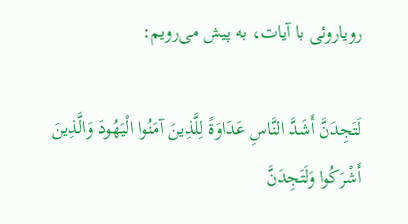رویاروئی با آیات‌، به پیش می‌رویم‌:

لَتَجِدَنَّ أَشَدَّ النَّاسِ عَدَاوَةً لِلَّذِينَ آمَنُوا الْيَهُودَ وَالَّذِينَ أَشْرَكُوا وَلَتَجِدَنَّ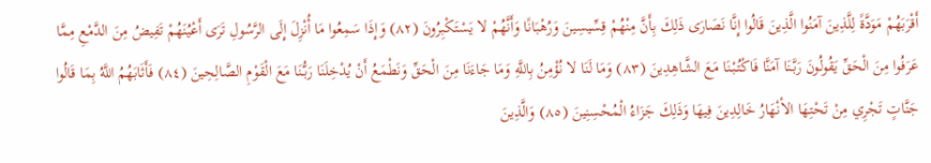أَقْرَبَهُمْ مَوَدَّةً لِلَّذِينَ آمَنُوا الَّذِينَ قَالُوا إِنَّا نَصَارَى ذَلِكَ بِأَنَّ مِنْهُمْ قِسِّيسِينَ وَرُهْبَانًا وَأَنَّهُمْ لا يَسْتَكْبِرُونَ (٨٢) وَإِذَا سَمِعُوا مَا أُنْزِلَ إِلَى الرَّسُولِ تَرَى أَعْيُنَهُمْ تَفِيضُ مِنَ الدَّمْعِ مِمَّا عَرَفُوا مِنَ الْحَقِّ يَقُولُونَ رَبَّنَا آمَنَّا فَاكْتُبْنَا مَعَ الشَّاهِدِينَ (٨٣) وَمَا لَنَا لا نُؤْمِنُ بِاللَّهِ وَمَا جَاءَنَا مِنَ الْحَقِّ وَنَطْمَعُ أَنْ يُدْخِلَنَا رَبُّنَا مَعَ الْقَوْمِ الصَّالِحِينَ (٨٤) فَأَثَابَهُمُ اللَّهُ بِمَا قَالُوا جَنَّاتٍ تَجْرِي مِنْ تَحْتِهَا الأنْهَارُ خَالِدِينَ فِيهَا وَذَلِكَ جَزَاءُ الْمُحْسِنِينَ (٨٥) وَالَّذِينَ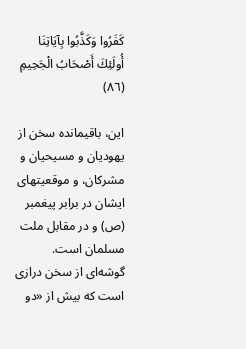كَفَرُوا وَكَذَّبُوا بِآيَاتِنَا أُولَئِكَ أَصْحَابُ الْجَحِيمِ (٨٦)

این‌، باقیمانده سخن از یهودیان و مسیحیان و مشرکان‌، و موقعیتهای ایشان در برابر پیغمبر (ص) و در مقابل ملت مسلمان است‌. گوشه‌ای از سخن درازی است که بیش از «دو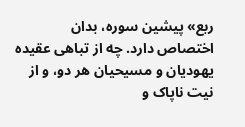ربع‌» پیشین سوره‌، بدان اختصاص دارد. چه از تباهی عقیده یهو‌دیان و مسیحیان هر دو، و از نیت ناپاک و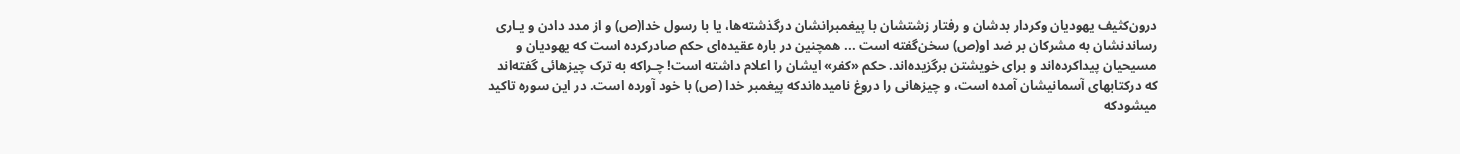درون‌کثیف یهودیان وکردار بدشان و رفتار زشتشان با پیغمبرانشان درگذشته‌ها، یا با رسول خدا(ص) و از مدد دادن و یـاری رساندنشان به مشرکان بر ضد او(ص) سخن‌گفته است ... همچنین در باره عقیده‌ای حکم صادرکرده است که یهودیان و مسیحیان پیداکرده‌اند و برای خویشتن برگزیده‌اند. حکم «کفر» ایشان را اعلام داشته است‌! چـراکه به ترک چیزهائی گفته‌اند که درکتابهای آسمانیشان آمده است‌، و چیزهانی را دروغ نامیده‌اندکه پیغمبر خدا (ص) با خود آورده است‌. در این سوره تاکید ميشودکه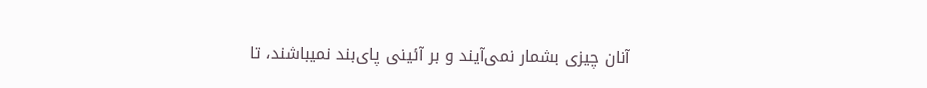آنان چیزی بشمار نمی‌آیند و بر آئینی پای‌بند نمیباشند، تا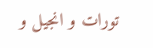تورات و انجیل و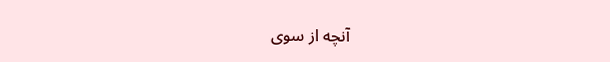آنچه از سوی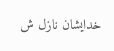خدایشان نازل ش